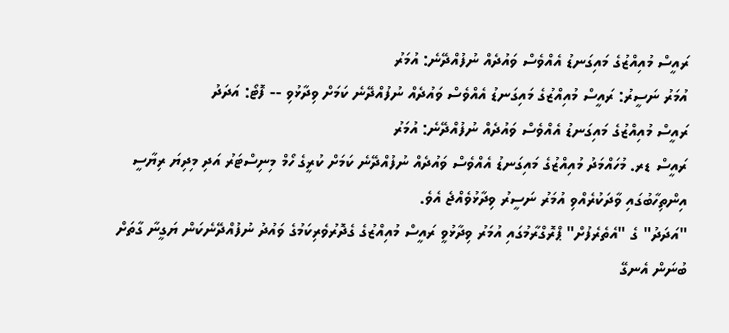ރައީސް މުއިއްޒުގެ މައިގަނޑު އެއްވެސް ވައުދެއް ނުފުއްދޭނެ: އުމަރު
އުމަރު ނަސީރު: ރައީސް މުއިއްޒުގެ މައިގަނޑު އެއްވެސް ވައުދެއް ނުފުއްދޭނެ ކަމަށް ވިދާޅުވި -- ފޮޓޯ: އަދަދު
ރައީސް މުއިއްޒުގެ މައިގަނޑު އެއްވެސް ވައުދެއް ނުފުއްދޭނެ: އުމަރު
ރައީސް ޑރ. މުހައްމަދު މުއިއްޒުގެ މައިގަނޑު އެއްވެސް ވައުދެއް ނުފުއްދޭނެ ކަމަށް ކުރީގެ ހޯމް މިނިސްޓަރު އަދި މިދިޔަ ރިޔާސީ އިންތިހާބުގައި ވާދަކުރެއްވި އުމަރު ނަސީރު ވިދާޅުވެއްޖެ އެވެ.
"އަދަދު" ގެ "އެތެރެފުށް" ޕްރޮގްރާމުގައި އުމަރު ވިދާޅުވީ ރައީސް މުއިއްޒުގެ ގެދޮރުވެރިކަމުގެ ވައުދު ނުފުއްދޭނެކަން ޔަގީނާ ގާތަށް ބުނަން އެނގޭ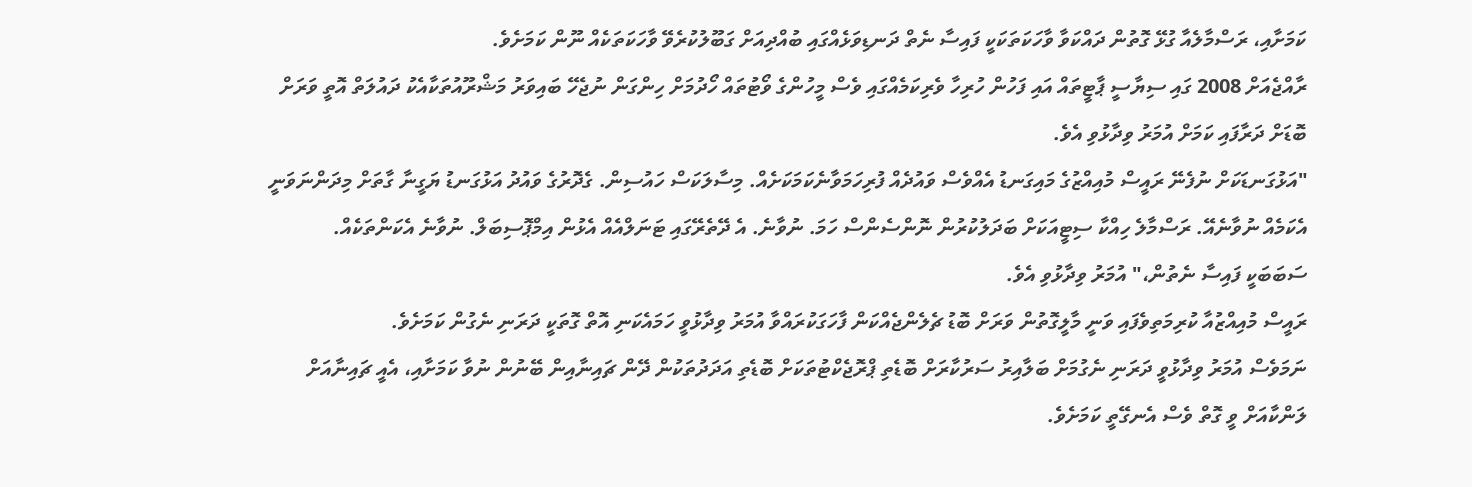ކަމަށާއި، ރަސްމާލެއާ ގުޅޭ ގޮތުން ދައްކަވާ ވާހަކަތަކަކީ ފައިސާ ނެތް ދަނޑިވަޅެއްގައި ބުއްދިއަށް ގަބޫލުކުރެވޭ ވާހަކަތަކެއް ނޫން ކަމަށެވެ.
ރާއްޖެއަށް 2008 ގައި ސިޔާސީ ޕާޓީތައް އައި ފަހުން ހުރިހާ ވެރިކަމެއްގައި ވެސް މީހުންގެ ވޯޓުތައް ހޯދުމަށް ހިންގަން ނުޖެހޭ ބައިވަރު މަޝްރޫއުތަކާއެކު ދައުލަތް އޮތީ ވަރަށް ބޮޑަށް ދަރާފައި ކަމަށް އުމަރު ވިދާޅުވި އެވެ.
"އަޅުގަނޑަކަށް ނުފެނޭ ރައީސް މުއިއްޒުގެ މައިގަނޑު އެއްވެސް ވައުދެއް ފުރިހަމަވާނެކަމަކަށެއް. މިސާލަކަސް ހައުސިން. ގެދޮރުގެ ވައުދު އަޅުގަނޑު ޔަގީނާ ގާތަށް މިދަންނަވަނީ އެކަމެއް ނުވާނެއޭ. ރަސްމާލެ ހިއްކާ ސިޓީއަކަށް ބަދަލުކުރުން ނޮންސެންސް ހަމަ. ނުވާނެ. އެ ދޭތެރޭގައި ޓަނަލްއެއް އެޅުން އިމްޕޮސިބަލް. ނުވާނެ އެކަންތަކެއް. ސަބަބަކީ ފައިސާ ނެތުން،" އުމަރު ވިދާޅުވި އެވެ.
ރައީސް މުއިއްޒުއާ ކުރިމަތިވެފައި ވަނީ މާލީގޮތުން ވަރަށް ބޮޑު ޗެލެންޖެއްކަން ފާހަގަކުރައްވާ އުމަރު ވިދާޅުވީ ހަމައެކަނި އޮތް ގޮތަކީ ދަރަނި ނެގުން ކަމަށެވެ.
ނަމަވެސް އުމަރު ވިދާޅުވީ ދަރަނި ނެގުމަށް ބަލާއިރު ސަރުކާރަށް ބޮޑެތި ޕްރޮޖެކްޓުތަކަށް ބޮޑެތި އަދަދުތަކުން ދޭން ޗައިނާއިން ބޭނުން ނުވާ ކަމަށާއި، އެއީ ޗައިނާއަށް ލަންކާއަށް ވީ ގޮތް ވެސް އެނގޭތީ ކަމަށެވެ.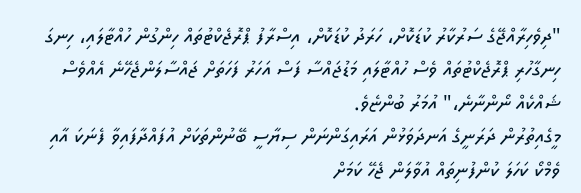"ދިވެހިރާއްޖޭގެ ސަރުކާރު ކުޑަކޮށް، ހަރަދު ކުޑަކޮށް، އިސްރާފު ޕްރޮޖެކްޓުތައް ހިންގުން ހުއްޓާލައި، ހިނގަ ހިނގާހުރި ޕްރޮޖެކްޓުތައް ވެސް ހުއްޓާލައި މަޑުޖައްސާ ފަސް އަހަރު ފަހަތަށް ޖައްސާލަންޖެހޭނެ އެއްވެސް ޝައްކެއް ނޯންނާނެ،" އުމަރު ބުންޏެވެ.
މީގެއިތުރުން ދަރަނީގެ އަނދަވަޅުން އަރައިގަންނަން ސިޔާސީ ބޭނުންތަކަށް އުފައްދާފައިވާ ފެނަކަ އާއި ވެމްކޯ ކަހަލަ ކުންފުނިތައް އުވާލަން ޖެހޭ ކަމަށް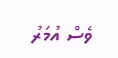ވެސް އުމަރު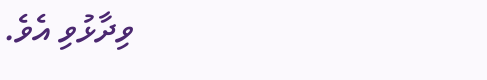ވިދާޅުވި އެވެ.